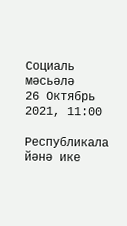Социаль мәсьәлә
26 Октябрь 2021, 11:00

Республикала йәнә ике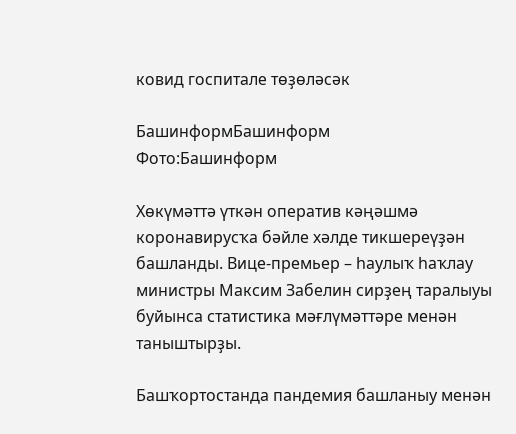ковид госпитале төҙөләсәк

БашинформБашинформ
Фото:Башинформ

Хөкүмәттә үткән оператив кәңәшмә коронавирусҡа бәйле хәлде тикшереүҙән башланды. Вице-премьер – һаулыҡ һаҡлау министры Максим Забелин сирҙең таралыуы буйынса статистика мәғлүмәттәре менән таныштырҙы.

Башҡортостанда пандемия башланыу менән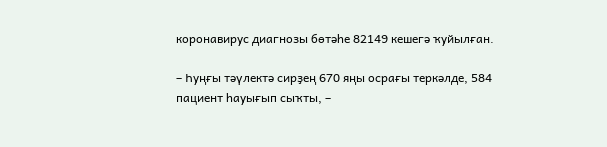коронавирус диагнозы бөтәһе 82149 кешегә ҡуйылған.

– Һуңғы тәүлектә сирҙең 670 яңы осрағы теркәлде, 584 пациент һауығып сыҡты, –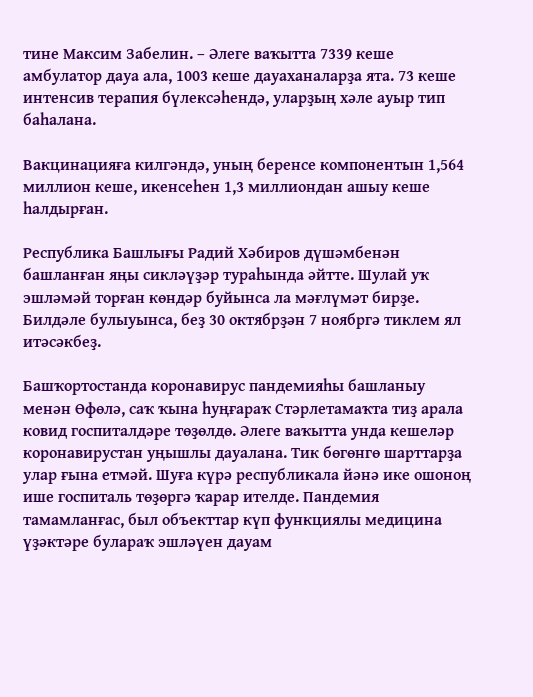тине Максим Забелин. – Әлеге ваҡытта 7339 кеше амбулатор дауа ала, 1003 кеше дауаханаларҙа ята. 73 кеше интенсив терапия бүлексәһендә, уларҙың хәле ауыр тип баһалана.

Вакцинацияға килгәндә, уның беренсе компонентын 1,564 миллион кеше, икенсеһен 1,3 миллиондан ашыу кеше һалдырған.

Республика Башлығы Радий Хәбиров дүшәмбенән башланған яңы сикләүҙәр тураһында әйтте. Шулай уҡ эшләмәй торған көндәр буйынса ла мәғлүмәт бирҙе. Билдәле булыуынса, беҙ 30 октябрҙән 7 ноябргә тиклем ял итәсәкбеҙ.

Башҡортостанда коронавирус пандемияһы башланыу менән Өфөлә, саҡ ҡына һуңғараҡ Стәрлетамаҡта тиҙ арала ковид госпиталдәре төҙөлдө. Әлеге ваҡытта унда кешеләр коронавирустан уңышлы дауалана. Тик бөгөнгө шарттарҙа улар ғына етмәй. Шуға күрә республикала йәнә ике ошоноң ише госпиталь төҙөргә ҡарар ителде. Пандемия тамамланғас, был объекттар күп функциялы медицина үҙәктәре булараҡ эшләүен дауам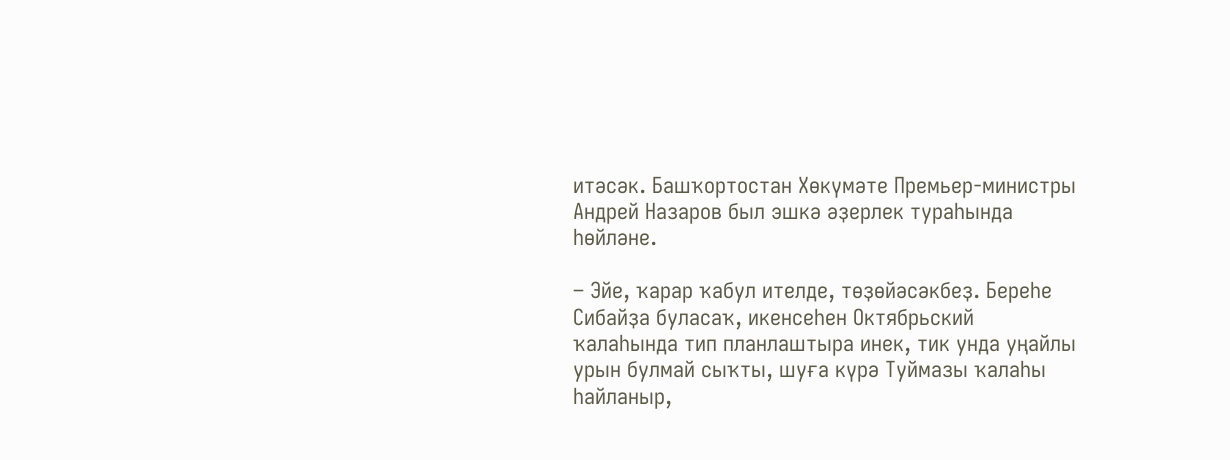итәсәк. Башҡортостан Хөкүмәте Премьер-министры Андрей Назаров был эшкә әҙерлек тураһында һөйләне.

– Эйе, ҡарар ҡабул ителде, төҙөйәсәкбеҙ. Береһе Сибайҙа буласаҡ, икенсеһен Октябрьский ҡалаһында тип планлаштыра инек, тик унда уңайлы урын булмай сыҡты, шуға күрә Туймазы ҡалаһы һайланыр,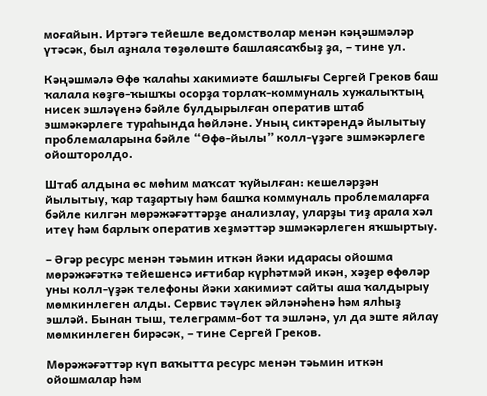моғайын. Иртәгә тейешле ведомстволар менән кәңәшмәләр үтәсәк, был аҙнала төҙөлөштө башлаясаҡбыҙ ҙа, – тине ул.

Кәңәшмәлә Өфө ҡалаһы хакимиәте башлығы Сергей Греков баш ҡалала көҙгө-ҡышҡы осорҙа торлаҡ-коммуналь хужалыҡтың нисек эшләүенә бәйле булдырылған оператив штаб эшмәкәрлеге тураһында һөйләне. Уның сиктәрендә йылытыу проблемаларына бәйле “Өфө-йылы” колл-үҙәге эшмәкәрлеге ойошторолдо.

Штаб алдына өс мөһим маҡсат ҡуйылған: кешеләрҙән йылытыу, ҡар таҙартыу һәм башҡа коммуналь проблемаларға бәйле килгән мөрәжәғәттәрҙе анализлау, уларҙы тиҙ арала хәл итеү һәм барлыҡ оператив хеҙмәттәр эшмәкәрлеген яҡшыртыу.

– Әгәр ресурс менән тәьмин иткән йәки идарасы ойошма мөрәжәғәткә тейешенсә иғтибар күрһәтмәй икән, хәҙер өфөләр уны колл-үҙәк телефоны йәки хакимиәт сайты аша ҡалдырыу мөмкинлеген алды. Сервис тәүлек әйләнәһенә һәм ялһыҙ эшләй. Бынан тыш, телеграмм-бот та эшләнә, ул да эште яйлау мөмкинлеген бирәсәк, – тине Сергей Греков.

Мөрәжәғәттәр күп ваҡытта ресурс менән тәьмин иткән ойошмалар һәм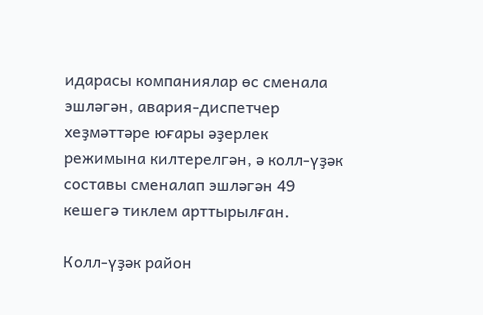идарасы компаниялар өс сменала эшләгән, авария-диспетчер хеҙмәттәре юғары әҙерлек режимына килтерелгән, ә колл-үҙәк составы сменалап эшләгән 49 кешегә тиклем арттырылған.

Колл-үҙәк район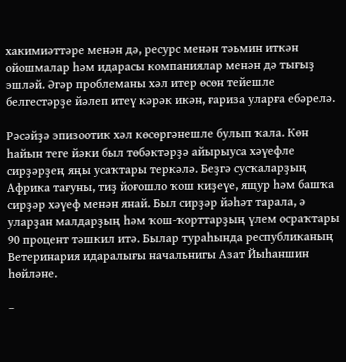хакимиәттәре менән дә, ресурс менән тәьмин иткән ойошмалар һәм идарасы компаниялар менән дә тығыҙ эшләй. Әгәр проблеманы хәл итер өсөн тейешле белгестәрҙе йәлеп итеү кәрәк икән, ғариза уларға ебәрелә.

Рәсәйҙә эпизоотик хәл көсөргәнешле булып ҡала. Көн һайын теге йәки был төбәктәрҙә айырыуса хәүефле сирҙәрҙең яңы усаҡтары теркәлә. Беҙгә сусҡаларҙың Африка тағуны, тиҙ йоғошло ҡош киҙеүе, ящур һәм башҡа сирҙәр хәүеф менән янай. Был сирҙәр йәһәт тарала, ә уларҙан малдарҙың һәм ҡош-ҡорттарҙың үлем осраҡтары 90 процент тәшкил итә. Былар тураһында республиканың Ветеринария идаралығы начальнигы Азат Йыһаншин һөйләне.

–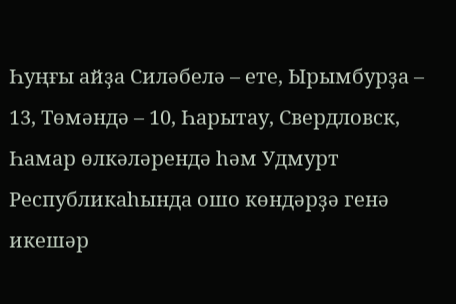Һуңғы айҙа Силәбелә – ете, Ырымбурҙа – 13, Төмәндә – 10, Һарытау, Свердловск, Һамар өлкәләрендә һәм Удмурт Республикаһында ошо көндәрҙә генә икешәр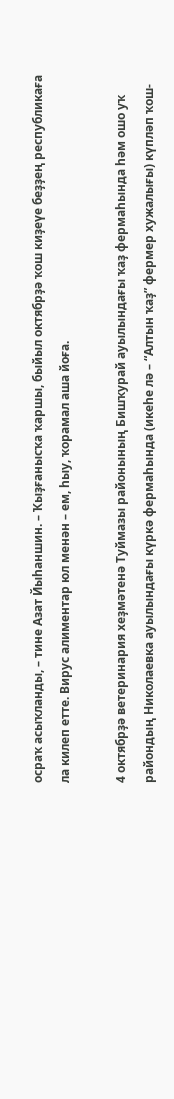осраҡ асыҡланды, – тине Азат Йыһаншин. – Ҡыҙғанысҡа ҡаршы, быйыл октябрҙә ҡош киҙеүе беҙҙең республикаға ла килеп етте. Вирус алиментар юл менән – ем, һыу, ҡорамал аша йоға.

4 октябрҙә ветеринария хеҙмәтенә Туймазы районының Бишҡурай ауылындағы ҡаҙ фермаһында һәм ошо уҡ райондың Николаевка ауылындағы күркә фермаһында (икеһе лә – “Алтын ҡаҙ” фермер хужалығы) күпләп ҡош-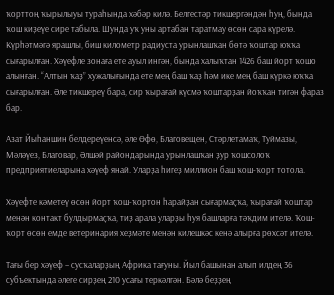ҡорттоң ҡырылыуы тураһында хәбәр килә. Белгестәр тикшергәндән һуң, бында ҡош киҙеүе сире табыла. Шунда уҡ уны артабан таратмау өсөн сара күрелә. Күрһәтмәгә ярашлы, биш километр радиуста урынлашҡан бөтә ҡоштар юҡҡа сығарылған. Хәүефле зонаға ете ауыл ингән, бында халыҡтан 1426 баш йорт ҡошо алынған. “Алтын ҡаҙ” хужалығында ете мең баш ҡаҙ һәм ике мең баш күркә юҡҡа сығарылған. Әле тикшереү бара, сир ҡырағай күсмә ҡоштарҙан йоҡҡан тигән фараз бар.

Азат Йыһаншин белдереүенсә, әле Өфө, Благовещен, Стәрлетамаҡ, Туймазы, Мәләүез, Благовар, Әлшәй райондарында урынлашҡан ҙур ҡошсолоҡ предприятиеларына хәүеф янай. Уларҙа һигеҙ миллион баш ҡош-ҡорт тотола.

Хәүефте кәметеү өсөн йорт ҡош-ҡортон һарайҙан сығармаҫҡа, ҡырағай ҡоштар менән контакт булдырмаҫҡа, тиҙ арала уларҙы һуя башларға тәҡдим ителә. Ҡош-ҡорт өсөн емде ветеринария хеҙмәте менән килешкәс кенә алырға рөхсәт ителә.

Тағы бер хәүеф – сусҡаларҙың Африка тағуны. Йыл башынан алып илдең 36 субъектында әлеге сирҙең 210 усағы теркәлгән. Бәлә беҙҙең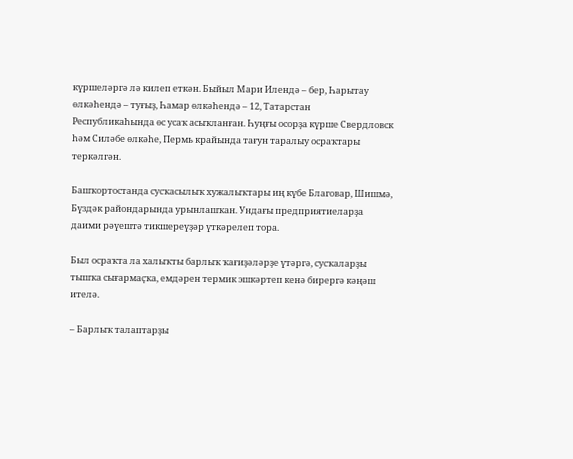күршеләргә лә килеп еткән. Быйыл Мари Илендә – бер, Һарытау өлкәһендә – туғыҙ, Һамар өлкәһендә – 12, Татарстан Республикаһында өс усаҡ асыҡланған. Һуңғы осорҙа күрше Свердловск һәм Силәбе өлкәһе, Пермь крайында тағун таралыу осраҡтары теркәлгән.

Башҡортостанда сусҡасылыҡ хужалыҡтары иң күбе Благовар, Шишмә, Бүздәк райондарында урынлашҡан. Ундағы предприятиеларҙа даими рәүештә тикшереүҙәр үткәрелеп тора.

Был осраҡта ла халыҡты барлыҡ ҡағиҙәләрҙе үтәргә, сусҡаларҙы тышҡа сығармаҫҡа, емдәрен термик эшкәртеп кенә бирергә кәңәш ителә.

– Барлыҡ талаптарҙы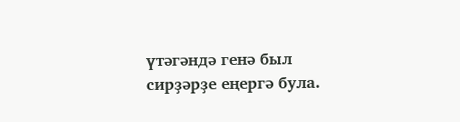үтәгәндә генә был сирҙәрҙе еңергә була.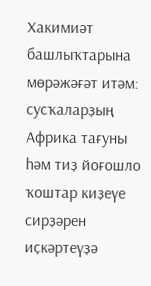Хакимиәт башлыҡтарына мөрәжәғәт итәм: сусҡаларҙың Африка тағуны һәм тиҙ йоғошло ҡоштар киҙеүе сирҙәрен иҫкәртеүҙә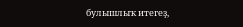булышлыҡ итегеҙ,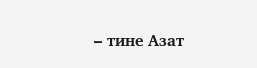– тине Азат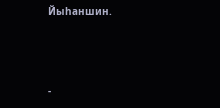Йыһаншин.



-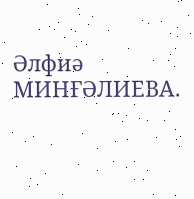Әлфиә МИНҒӘЛИЕВА.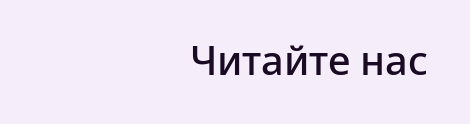Читайте нас